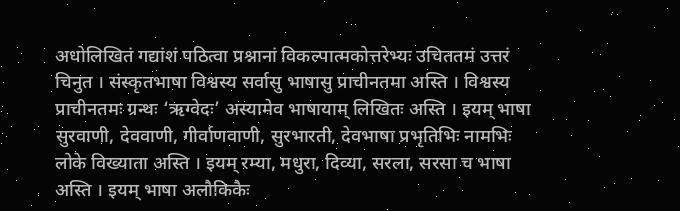अधोलिखितं गद्यांशं पठित्वा प्रश्नानां विकल्पात्मकोत्तरेभ्यः उचिततमं उत्तरं चिनुत । संस्कृतभाषा विश्वस्य सर्वासु भाषासु प्राचीनतमा अस्ति । विश्वस्य प्राचीनतमः ग्रन्थः ‘ऋग्वेदः’ अस्यामेव भाषायाम् लिखितः अस्ति । इयम् भाषा सुरवाणी, देववाणी, गीर्वाणवाणी, सुरभारती, देवभाषा प्रभृतिभिः नामभिः लोके विख्याता अस्ति । इयम् रम्या, मधुरा, दिव्या, सरला, सरसा च भाषा अस्ति । इयम् भाषा अलौकिकैः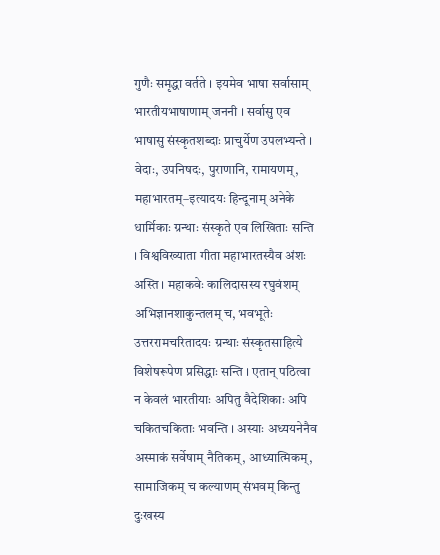गुणैः समृद्धा वर्तते । इयमेव भाषा सर्वासाम् भारतीयभाषाणाम् जननी । सर्वासु एव भाषासु संस्कृतशब्दाः प्राचुर्येण उपलभ्यन्ते । वेदाः, उपनिषदः, पुराणानि, रामायणम्, महाभारतम्–इत्यादयः हिन्दूनाम् अनेके धार्मिकाः ग्रन्थाः संस्कृते एव लिखिताः सन्ति । विश्वविख्याता गीता महाभारतस्यैव अंशः अस्ति । महाकवेः कालिदासस्य रघुवंशम् अभिज्ञानशाकुन्तलम् च, भवभूतेः उत्तररामचरितादयः ग्रन्थाः संस्कृतसाहित्ये विशेषरूपेण प्रसिद्धाः सन्ति । एतान् पठित्वा न केवलं भारतीयाः अपितु वैदेशिकाः अपि चकितचकिताः भवन्ति । अस्याः अध्ययनेनैव अस्माकं सर्वेषाम् नैतिकम्, आध्यात्मिकम्, सामाजिकम् च कल्याणम् संभवम् किन्तु दुःखस्य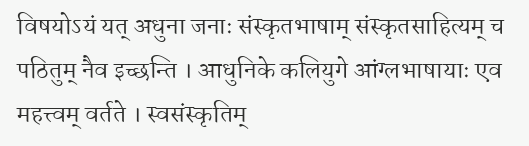विषयोऽयं यत् अधुना जनाः संस्कृतभाषाम् संस्कृतसाहित्यम् च पठितुम् नैव इच्छन्ति । आधुनिके कलियुगे आंग्लभाषायाः एव महत्त्वम् वर्तते । स्वसंस्कृतिम्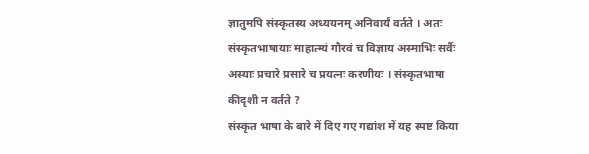ज्ञातुमपि संस्कृतस्य अध्ययनम् अनिवार्यं वर्तते । अतः संस्कृतभाषायाः माहात्म्यं गौरवं च विज्ञाय अस्माभिः सर्वैः अस्याः प्रचारे प्रसारे च प्रयत्नः करणीयः । संस्कृतभाषा कीदृशी न वर्तते ?
संस्कृत भाषा के बारे में दिए गए गद्यांश में यह स्पष्ट किया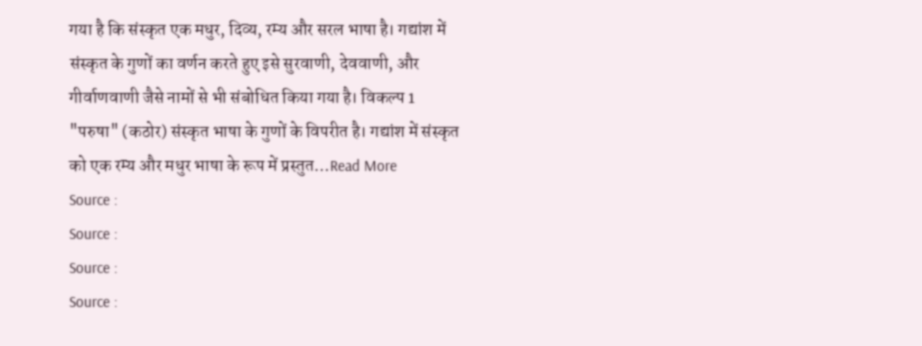गया है कि संस्कृत एक मधुर, दिव्य, रम्य और सरल भाषा है। गद्यांश में संस्कृत के गुणों का वर्णन करते हुए इसे सुरवाणी, देववाणी, और गीर्वाणवाणी जैसे नामों से भी संबोधित किया गया है। विकल्प 1 "परुषा" (कठोर) संस्कृत भाषा के गुणों के विपरीत है। गद्यांश में संस्कृत को एक रम्य और मधुर भाषा के रूप में प्रस्तुत…Read More
Source :
Source :
Source :
Source :